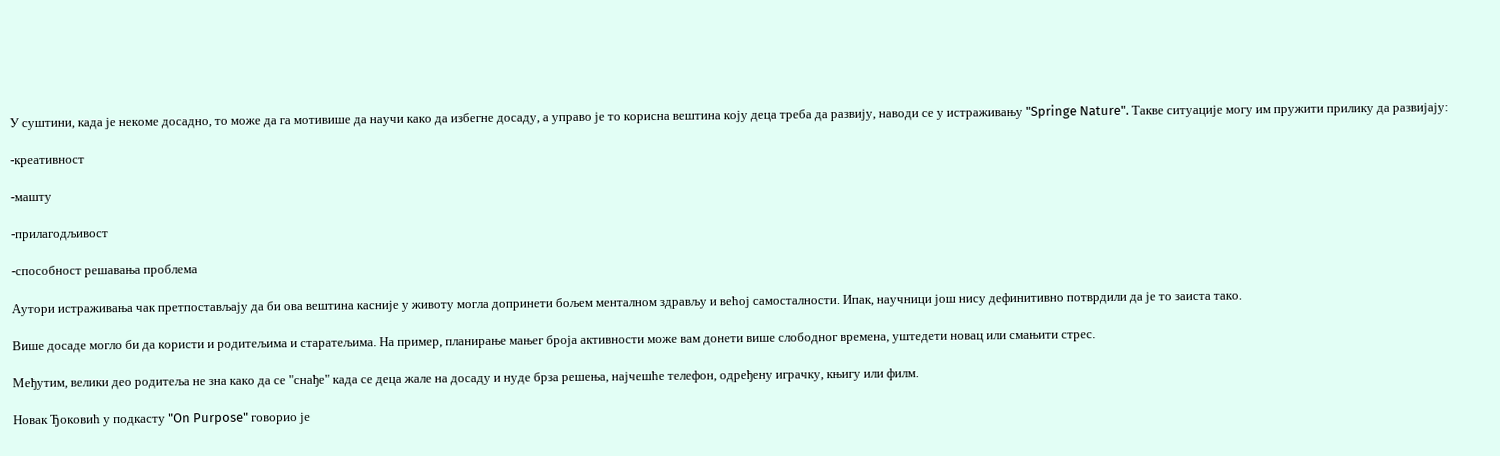У суштини, када је некоме досадно, то може да га мотивише да научи како да избегне досаду, а управо је то корисна вештина коју деца треба да развију, наводи се у истраживању "Springe Nature". Такве ситуације могу им пружити прилику да развијају:

-креативност

-машту

-прилагодљивост

-способност решавања проблема

Аутори истраживања чак претпостављају да би ова вештина касније у животу могла допринети бољем менталном здрављу и већој самосталности. Ипак, научници још нису дефинитивно потврдили да је то заиста тако.

Више досаде могло би да користи и родитељима и старатељима. На пример, планирање мањег броја активности може вам донети више слободног времена, уштедети новац или смањити стрес.

Међутим, велики део родитеља не зна како да се "снађе" када се деца жале на досаду и нуде брза решења, најчешће телефон, одређену играчку, књигу или филм.

Новак Ђоковић у подкасту "On Purpose" говорио је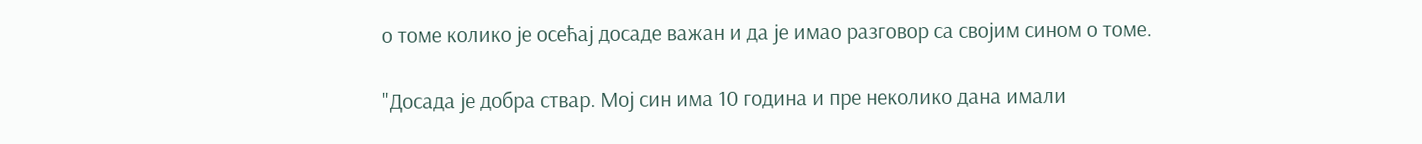о томе колико је осећај досаде важан и да је имао разговор са својим сином о томе.

"Досада је добра ствар. Мој син има 10 година и пре неколико дана имали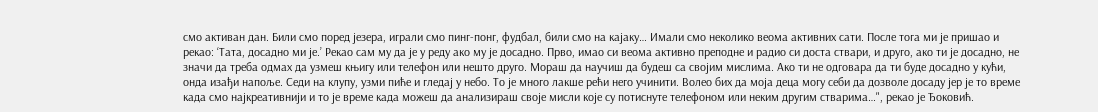смо активан дан. Били смо поред језера, играли смо пинг-понг, фудбал, били смо на кајаку… Имали смо неколико веома активних сати. После тога ми је пришао и рекао: ‘Тата, досадно ми је.’ Рекао сам му да је у реду ако му је досадно. Прво, имао си веома активно преподне и радио си доста ствари, и друго, ако ти је досадно, не значи да треба одмах да узмеш књигу или телефон или нешто друго. Мораш да научиш да будеш са својим мислима. Ако ти не одговара да ти буде досадно у кући, онда изађи напоље. Седи на клупу, узми пиће и гледај у небо. То је много лакше рећи него учинити. Волео бих да моја деца могу себи да дозволе досаду јер је то време када смо најкреативнији и то је време када можеш да анализираш своје мисли које су потиснуте телефоном или неким другим стварима…", рекао је Ђоковић.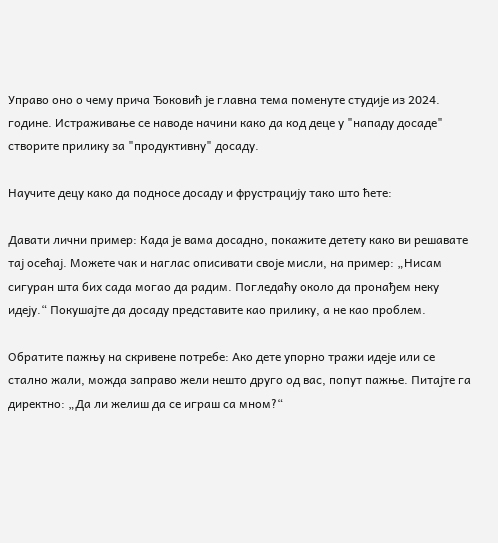Управо оно о чему прича Ђоковић је главна тема поменуте студије из 2024. године. Истраживање се наводе начини како да код деце у "нападу досаде" створите прилику за "продуктивну" досаду.

Научите децу како да подносе досаду и фрустрацију тако што ћете:

Давати лични пример: Када је вама досадно, покажите детету како ви решавате тај осећај. Можете чак и наглас описивати своје мисли, на пример: „Нисам сигуран шта бих сада могао да радим. Погледаћу около да пронађем неку идеју.“ Покушајте да досаду представите као прилику, а не као проблем.

Обратите пажњу на скривене потребе: Ако дете упорно тражи идеје или се стално жали, можда заправо жели нешто друго од вас, попут пажње. Питајте га директно: „Да ли желиш да се играш са мном?“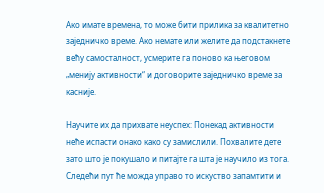Ако имате времена, то може бити прилика за квалитетно заједничко време. Ако немате или желите да подстакнете већу самосталност, усмерите га поново ка његовом „менију активности“ и договорите заједничко време за касније.

Научите их да прихвате неуспех: Понекад активности неће испасти онако како су замислили. Похвалите дете зато што је покушало и питајте га шта је научило из тога. Следећи пут ће можда управо то искуство запамтити и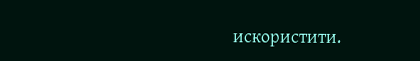искористити.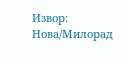Извор: Нова/Милорад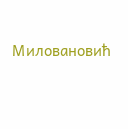Миловановић